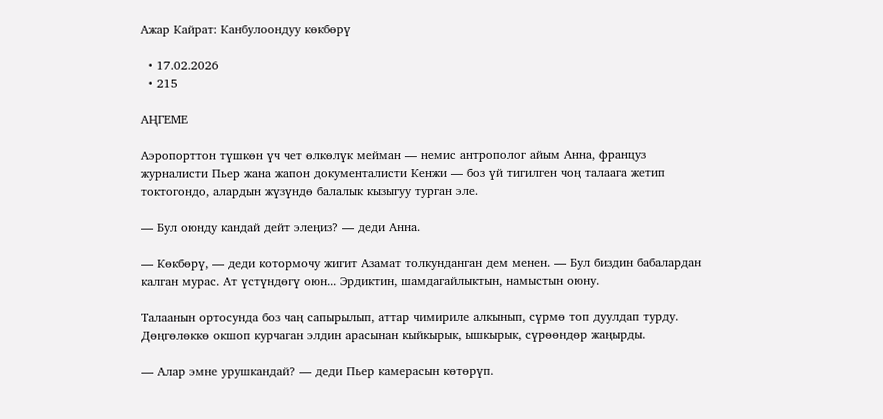Ажар Кайрат: Канбулоондуу көкбөрү

  • 17.02.2026
  • 215

АҢГЕМЕ

Аэропорттон түшкөн үч чет өлкөлүк мейман — немис антрополог айым Анна, француз журналисти Пьер жана жапон документалисти Кенжи — боз үй тигилген чоң талаага жетип токтогондо, алардын жүзүндө балалык кызыгуу турган эле.

— Бул оюнду кандай дейт элеңиз? — деди Анна.

— Көкбөрү, — деди котормочу жигит Азамат толкунданган дем менен. — Бул биздин бабалардан калган мурас. Ат үстүндөгү оюн... Эрдиктин, шамдагайлыктын, намыстын оюну.

Талаанын ортосунда боз чаң сапырылып, аттар чимириле алкынып, сүрмө топ дуулдап турду. Дөңгөлөккө окшоп курчаган элдин арасынан кыйкырык, ышкырык, сүрөөндөр жаңырды.

— Алар эмне урушкандай? — деди Пьер камерасын көтөрүп.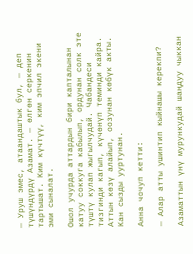— Уруш эмес, атаандаштык бул, — деп түшүндүрдү Азамат. — өлгөн серкенин тартышат. Ким күчтүү, ким эпчил экени эми сыналат.

Ошол учурда аттардын бири капталынан катуу соккуга кабылып, ордунан солк эте түштү кулап жыгылчудай. Чабандеси тизгинди кагып, күчөнүп теминди кайра. Аттын көзү алайып, оозунан көбүк акты. Кан сызды ууртунан.

Анна чочуп кетти:

— Алар атты ушинтип кыйнашы керекпи?

Азаматтын үнү мурункудай шаңдуу чыккан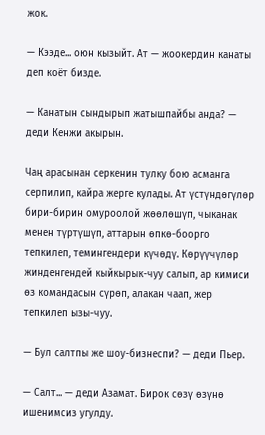жок.

— Кээде... оюн кызыйт. Ат — жоокердин канаты деп коёт бизде.

— Канатын сындырып жатышпайбы анда? — деди Кенжи акырын.

Чаң арасынан серкенин тулку бою асманга серпилип, кайра жерге кулады. Ат үстүндөгүлөр бири-бирин омуроолой жөөлөшүп, чыканак менен түртүшүп, аттарын өпкө-боорго тепкилеп, темингендери күчөдү. Көрүүчүлөр жинденгендей кыйкырык-чуу салып, ар кимиси өз командасын сүрөп, алакан чаап, жер тепкилеп ызы-чуу.

— Бул салтпы же шоу-бизнеспи? — деди Пьер.

— Салт... — деди Азамат. Бирок сөзү өзүнө ишенимсиз угулду.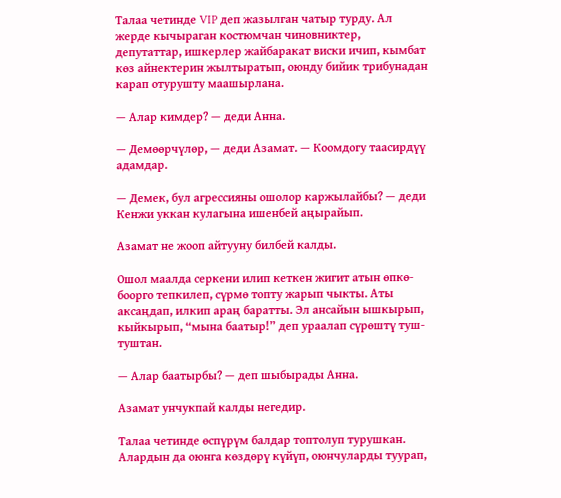Талаа четинде VIP деп жазылган чатыр турду. Ал жерде кычыраган костюмчан чиновниктер, депутаттар, ишкерлер жайбаракат виски ичип, кымбат көз айнектерин жылтыратып, оюнду бийик трибунадан карап отурушту маашырлана.

— Алар кимдер? — деди Анна.

— Демөөрчүлөр, — деди Азамат. — Коомдогу таасирдүү адамдар.

— Демек, бул агрессияны ошолор каржылайбы? — деди Кенжи уккан кулагына ишенбей аңырайып.

Азамат не жооп айтууну билбей калды.

Ошол маалда серкени илип кеткен жигит атын өпкө-боорго тепкилеп, сүрмө топту жарып чыкты. Аты аксаңдап, илкип араң баратты. Эл ансайын ышкырып, кыйкырып, “мына баатыр!” деп ураалап сүрөштү туш-туштан.

— Алар баатырбы? — деп шыбырады Анна.

Азамат унчукпай калды негедир.

Талаа четинде өспүрүм балдар топтолуп турушкан. Алардын да оюнга көздөрү күйүп, оюнчуларды туурап,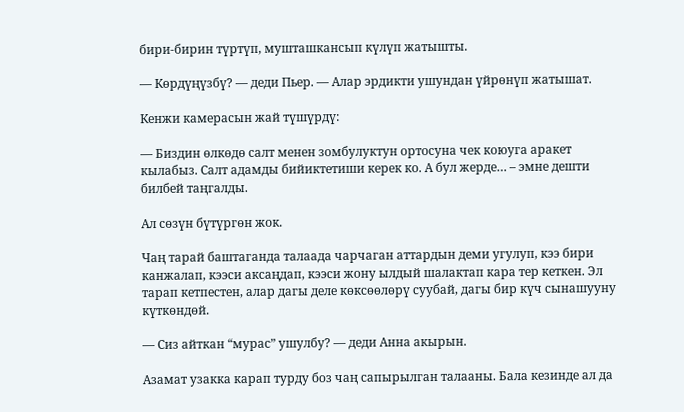бири-бирин түртүп, мушташкансып күлүп жатышты.

— Көрдүңүзбү? — деди Пьер. — Алар эрдикти ушундан үйрөнүп жатышат.

Кенжи камерасын жай түшүрдү:

— Биздин өлкөдө салт менен зомбулуктун ортосуна чек коюуга аракет кылабыз. Салт адамды бийиктетиши керек ко. А бул жерде… – эмне дешти билбей таңгалды.

Ал сөзүн бүтүргөн жок.

Чаң тарай баштаганда талаада чарчаган аттардын деми угулуп, кээ бири канжалап, кээси аксаңдап, кээси жону ылдый шалактап кара тер кеткен. Эл тарап кетпестен, алар дагы деле көксөөлөрү суубай, дагы бир күч сынашууну күткөндөй.

— Сиз айткан “мурас” ушулбу? — деди Анна акырын.

Азамат узакка карап турду боз чаң сапырылган талааны. Бала кезинде ал да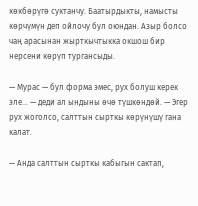көкбөрүгө суктанчу. Баатырдыкты, намысты көрчүмүн деп ойлочу бул оюндан. Азыр болсо чаң арасынан жырткычтыкка окшош бир нерсени көрүп тургансыды.

— Мурас — бул форма эмес, рух болуш керек эле... — деди ал ындыны өчө түшкөндөй. — Эгер рух жоголсо, салттын сырткы көрүнүшү гана калат.

— Анда салттын сырткы кабыгын сактап,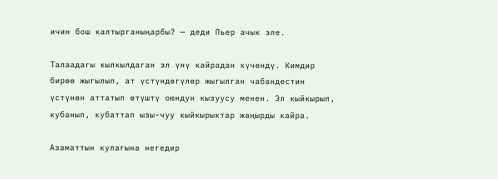ичин бош калтырганыңарбы? — деди Пьер ачык эле.

Талаадагы кылкылдаган эл үнү кайрадан күчөндү. Кимдир бирөө жыгылып, ат үстүндөгүлөр жыгылган чабандестин үстүнөн аттатып өтүштү оюндун кызуусу менен. Эл кыйкырып, кубанып, кубаттап ызы-чуу кыйкырыктар жаңырды кайра.

Азаматтын кулагына негедир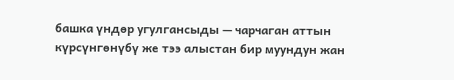башка үндөр угулгансыды — чарчаган аттын күрсүнгөнүбү же тээ алыстан бир муундун жан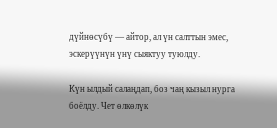дүйнөсүбү — айтор, ал үн салттын эмес, эскерүүнүн үнү сыяктуу туюлду.

Күн ылдый салаңдап, боз чаң кызыл нурга боёлду. Чет өлкөлүк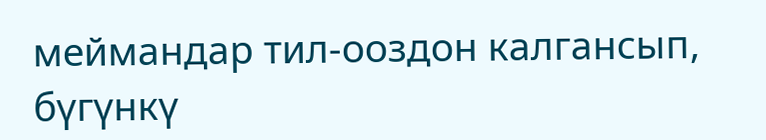меймандар тил-ооздон калгансып, бүгүнкү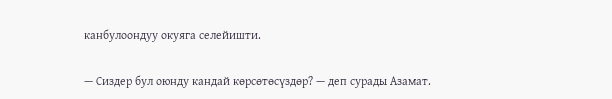канбулоондуу окуяга селейишти.

— Сиздер бул оюнду кандай көрсөтөсүздөр? — деп сурады Азамат.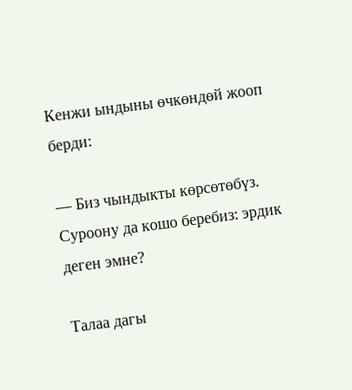Кенжи ындыны өчкөндөй жооп берди:

— Биз чындыкты көрсөтөбүз. Суроону да кошо беребиз: эрдик деген эмне?

Талаа дагы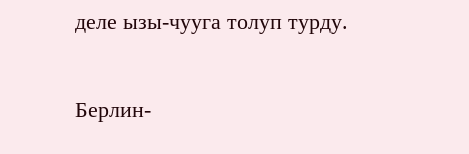деле ызы-чууга толуп турду.

Берлин-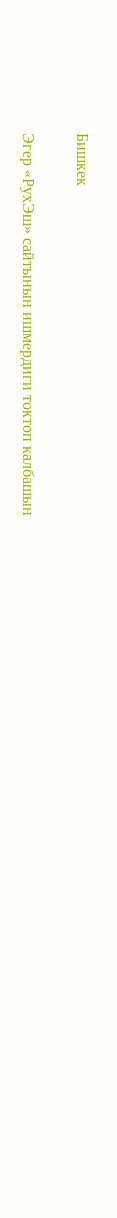Бишкек

Эгер «РухЭш» сайтынын ишмердиги токтоп калбашын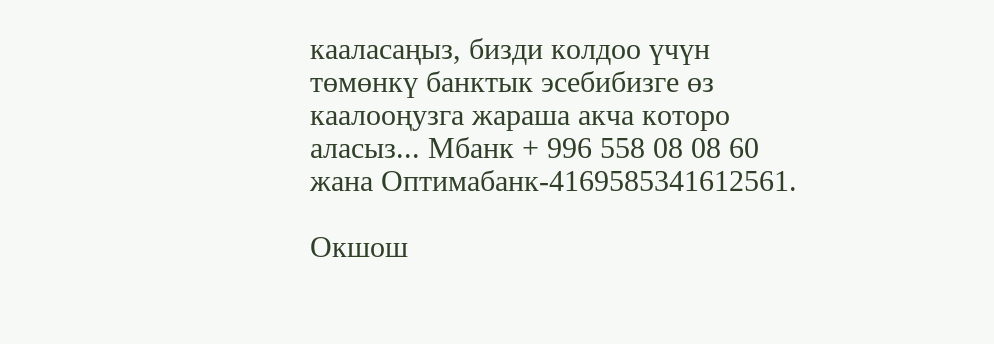кааласаңыз, бизди колдоо үчүн төмөнкү банктык эсебибизге өз каалооңузга жараша акча которо аласыз... Мбанк + 996 558 08 08 60 жана Оптимабанк-4169585341612561.

Окшош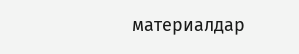материалдар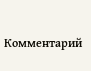Комментарий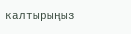калтырыңыз